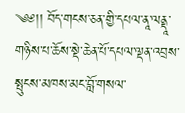༄༅།། བོད་གངས་ཅན་གྱི་དཔལ་ནཱ་ལནྡཱ་གཉིས་པ་ཆོས་སྡེ་ཆེན་པོ་དཔལ་ལྡན་འབྲས་སྤུངས་མཁས་མང་བློ་གསལ་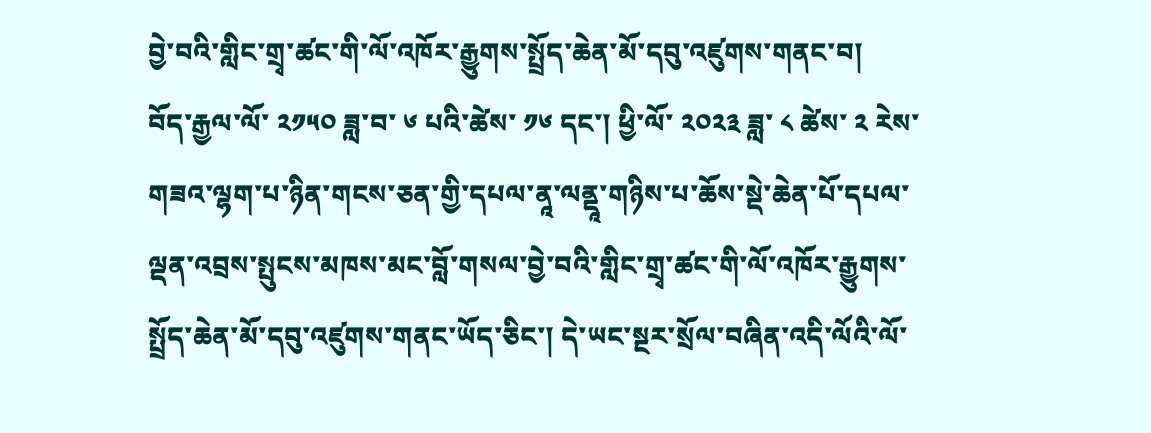བྱེ་བའི་གླིང་གྲྭ་ཚང་གི་ལོ་འཁོར་རྒྱུགས་སྤྲོད་ཆེན་མོ་དབུ་འཛུགས་གནང་བ།
བོད་རྒྱལ་ལོ་ ༢༡༥༠ ཟླ་བ་ ༦ པའི་ཚེས་ ༡༦ དང་། ཕྱི་ལོ་ ༢༠༢༣ ཟླ་ ༨ ཚེས་ ༢ རེས་གཟའ་ལྷག་པ་ཉིན་གངས་ཅན་གྱི་དཔལ་ནཱ་ལནྡཱ་གཉིས་པ་ཆོས་སྡེ་ཆེན་པོ་དཔལ་ལྡན་འབྲས་སྤུངས་མཁས་མང་བློ་གསལ་བྱེ་བའི་གླིང་གྲྭ་ཚང་གི་ལོ་འཁོར་རྒྱུགས་སྤྲོད་ཆེན་མོ་དབུ་འཛུགས་གནང་ཡོད་ཅིང་། དེ་ཡང་སྔར་སྲོལ་བཞིན་འདི་ལོའི་ལོ་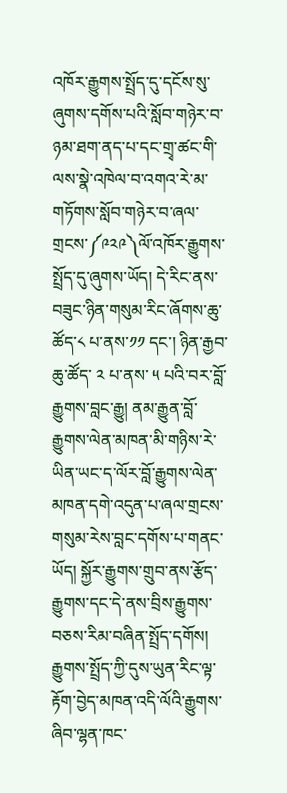འཁོར་རྒྱུགས་སྤྲོད་དུ་དངོས་སུ་ཞུགས་དགོས་པའི་སློབ་གཉེར་བ་ཉམ་ཐག་ནད་པ་དང་གྲྭ་ཚང་གི་ལས་སྣེ་འཁེལ་བ་འགའ་རེ་མ་གཏོགས་སློབ་གཉེར་བ་ཞལ་གྲངས་༼༩༢༩༽ལོ་འཁོར་རྒྱུགས་སྤྲོད་དུ་ཞུགས་ཡོད། དེ་རིང་ནས་བཟུང་ཉིན་གསུམ་རིང་ཞོགས་ཆུ་ཚོད་༨ པ་ནས་༡༡ དང་། ཉིན་རྒྱབ་ཆུ་ཚོད་ ༢ པ་ནས་ ༥ པའི་བར་བློ་རྒྱུགས་བླང་རྒྱུ། ནམ་རྒྱུན་བློ་རྒྱུགས་ལེན་མཁན་མི་གཉིས་རེ་ཡིན་ཡང་ད་ལོར་བློ་རྒྱུགས་ལེན་མཁན་དགེ་འདུན་པ་ཞལ་གྲངས་གསུམ་རེས་བླང་དགོས་པ་གནང་ཡོད། སྐྱོར་རྒྱུགས་གྲུབ་ནས་རྩོད་རྒྱུགས་དང་དེ་ནས་བྲིས་རྒྱུགས་བཅས་རིམ་བཞིན་སྤྲོད་དགོས། རྒྱུགས་སྤྲོད་ཀྱི་དུས་ཡུན་རིང་ལྟ་རྟོག་བྱེད་མཁན་འདི་ལོའི་རྒྱུགས་ཞིབ་ལྷན་ཁང་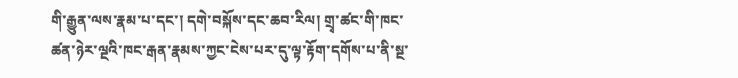གི་རྒྱུན་ལས་རྣམ་པ་དང་། དགེ་བསྐོས་དང་ཆབ་རིལ། གྲྭ་ཚང་གི་ཁང་ཚན་ཉེར་ལྔའི་ཁང་རྒན་རྣམས་ཀྱང་ངེས་པར་དུ་ལྟ་རྟོག་དགོས་པ་ནི་སྔ་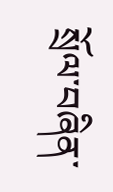སྲོལ་བཞིན་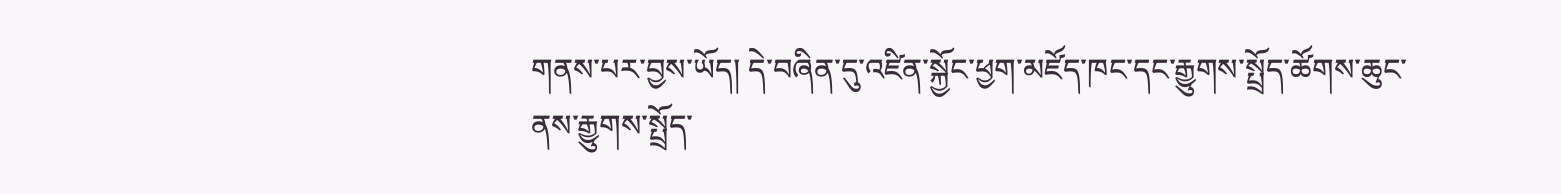གནས་པར་བྱས་ཡོད། དེ་བཞིན་དུ་འཛིན་སྐྱོང་ཕྱག་མཛོད་ཁང་དང་རྒྱུགས་སྤྲོད་ཚོགས་ཆུང་ནས་རྒྱུགས་སྤྲོད་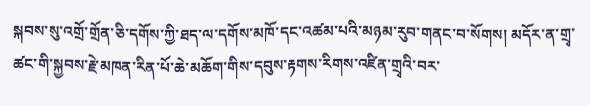སྐབས་སུ་འགྲོ་གྲོན་ཅི་དགོས་ཀྱི་ཐད་ལ་དགོས་མཁོ་དང་འཚམ་པའི་མཉམ་རུབ་གནང་བ་སོགས། མདོར་ན་གྲྭ་ཚང་གི་སྐྱབས་རྗེ་མཁན་རིན་པོ་ཆེ་མཆོག་གིས་དབུས་རྟགས་རིགས་འཛིན་གྲྭའི་བར་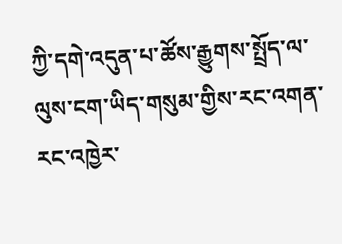ཀྱི་དགེ་འདུན་པ་ཚོས་རྒྱུགས་སྤྲོད་ལ་ལུས་ངག་ཡིད་གསུམ་གྱིས་རང་འགན་རང་འཁྱེར་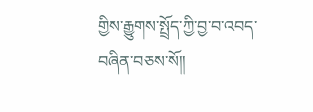གྱིས་རྒྱུགས་སྤྲོད་ཀྱི་བྱ་བ་འབད་བཞིན་བཅས་སོ།།